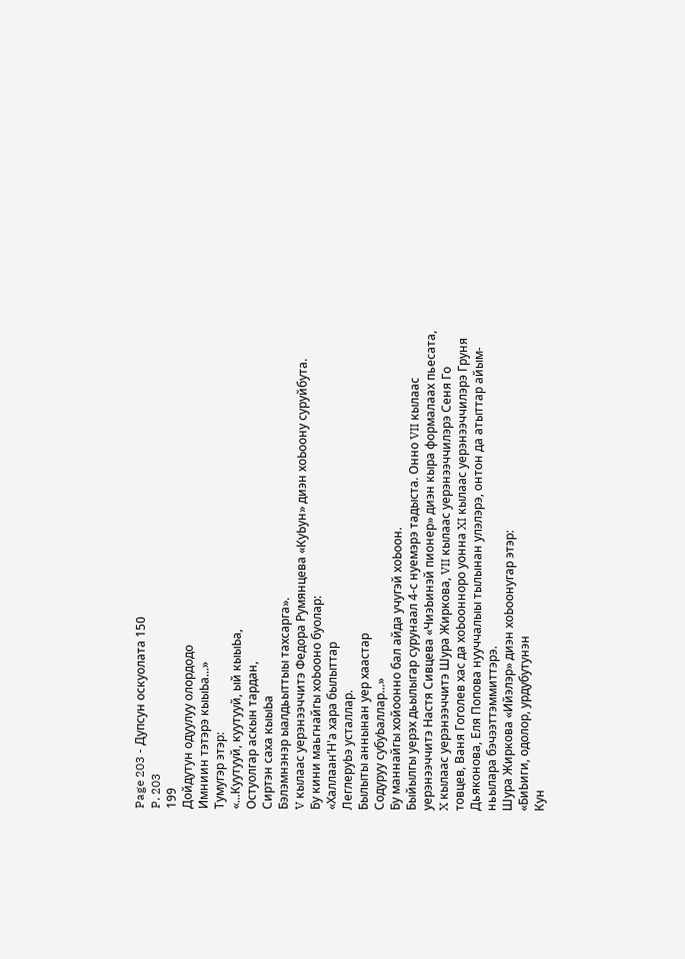Page 203 - Дупсун оскуолата 150
P. 203
199
Дойдутун одуулуу олордодо
Имниин тэтэрэ кыыЬа...»
Тумугэр этэр:
«...Куутууй, куутууй, ый кыыЬа,
Остуолгар аскын тардан,
Сиртэн саха кыыЬа
Бэлэмнэнэр ыалдьыттыы тахсарга».
V кылаас уерэнээччитэ Федора Румянцева «КуЬун» диэн хоЬоону суруйбута.
Бу кини маьгнайгы хоЬооно буолар:
«Халлаан’Н'а хара былыттар
ЛеглеруЬэ усталлар.
Былыты аннынан уер хаастар
Содуруу субуЬаллар...»
Бу маннайгы хойоонно бал айда учугэй хоЬоон.
Быйылгы уерэх дьылыгар сурунаал 4-с нуемэрэ тадыста. Онно VII кылаас
уерэнээччитэ Настя Сивцева «ЧиэЬинэй пионер» диэн кыра формалаах пьесата,
X кылаас уерэнээччитэ Шура Жиркова, VII кылаас уерэнээччилэрэ Сеня Го
товцев, Ваня Гоголев хас да хоЬоонноро уонна XI кылаас уерэнээччилэрэ Груня
Дьяконова, Еля Попова нууччалыы тылынан улэлэрэ, онтон да атыттар айым-
ньылара бэчээттэммиттэрэ.
Шура Жиркова «Ийэлэр» диэн хоЬоонугар этэр:
«БиЬиги, одолор, урдубутунэн
Кун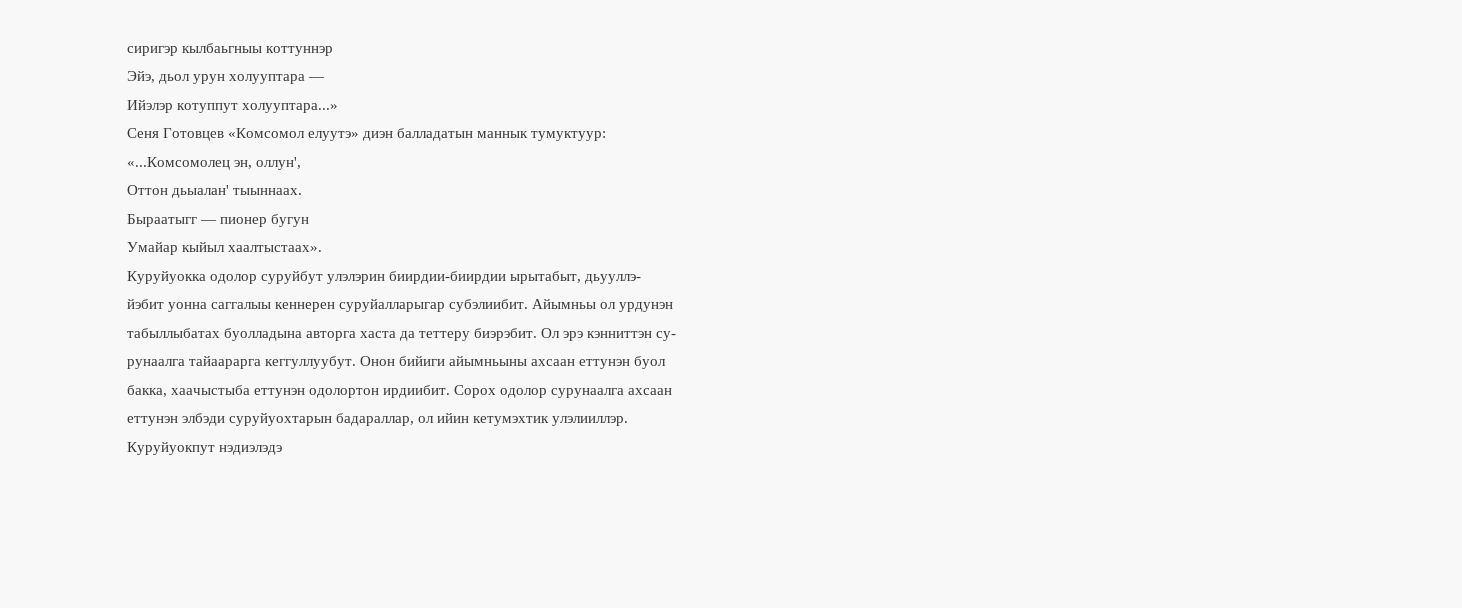сиригэр кылбаьгныы коттуннэр
Эйэ, дьол урун холууптара —
Ийэлэр котуппут холууптара...»
Сеня Готовцев «Комсомол елуутэ» диэн балладатын маннык тумуктуур:
«...Комсомолец эн, оллун',
Оттон дьыалан' тыыннаах.
Быраатыгг — пионер бугун
Умайар кыйыл хаалтыстаах».
Куруйуокка одолор суруйбут улэлэрин биирдии-биирдии ырытабыт, дьууллэ-
йэбит уонна саггалыы кеннерен суруйалларыгар субэлиибит. Айымньы ол урдунэн
табыллыбатах буолладына авторга хаста да теттеру биэрэбит. Ол эрэ кэнниттэн су-
рунаалга тайаарарга кеггуллуубут. Онон бийиги айымньыны ахсаан еттунэн буол
бакка, хаачыстыба еттунэн одолортон ирдиибит. Сорох одолор сурунаалга ахсаан
еттунэн элбэди суруйуохтарын бадараллар, ол ийин кетумэхтик улэлииллэр.
Куруйуокпут нэдиэлэдэ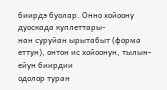биирдэ буолар. Онно хойоону дуоскада куплеттары-
нан суруйан ырытабыт (форма еттун), онтон ис хойоонун, тылын-ейун биирдии
одолор туран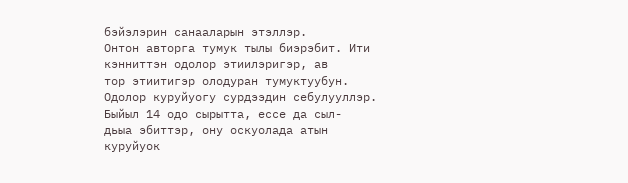бэйэлэрин санааларын этэллэр.
Онтон авторга тумук тылы биэрэбит. Ити кэнниттэн одолор этиилэригэр, ав
тор этиитигэр олодуран тумуктуубун.
Одолор куруйуогу сурдээдин себулууллэр. Быйыл 14 одо сырытта, ессе да сыл-
дьыа эбиттэр, ону оскуолада атын куруйуок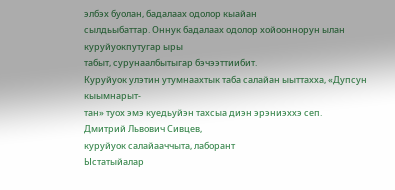элбэх буолан, бадалаах одолор кыайан
сылдьыбаттар. Оннук бадалаах одолор хойооннорун ылан куруйуокпутугар ыры
табыт, сурунаалбытыгар бэчээттиибит.
Куруйуок улэтин утумнаахтык таба салайан ыыттахха, «Дупсун кыымнарыт-
тан» туох эмэ куедьуйэн тахсыа диэн эрэниэххэ сеп.
Дмитрий Львович Сивцев,
куруйуок салайааччыта, лаборант
Ыстатыйалар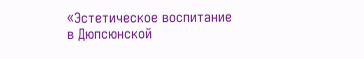«Эстетическое воспитание в Дюпсюнской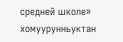средней школе»
хомуурунньуктан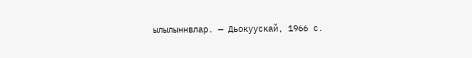ылылыннвлар. — Дьокуускай, 1966 с.